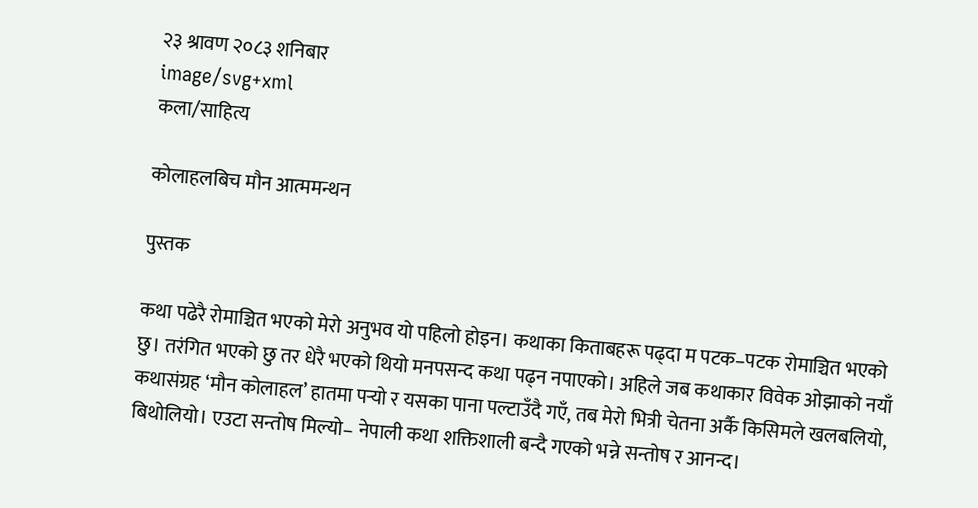२३ श्रावण २०८३ शनिबार
image/svg+xml
कला/साहित्य

कोलाहलबिच मौन आत्ममन्थन

पुस्तक

कथा पढेरै रोमाञ्चित भएको मेरो अनुभव यो पहिलो होइन। कथाका किताबहरू पढ्दा म पटक–पटक रोमाञ्चित भएको छु। तरंगित भएको छु तर धेरै भएको थियो मनपसन्द कथा पढ्न नपाएको। अहिले जब कथाकार विवेक ओझाको नयाँ कथासंग्रह ‘मौन कोलाहल’ हातमा पर्‍यो र यसका पाना पल्टाउँदै गएँ, तब मेरो भित्री चेतना अर्कै किसिमले खलबलियो, बिथोलियो। एउटा सन्तोष मिल्यो– नेपाली कथा शक्तिशाली बन्दै गएको भन्ने सन्तोष र आनन्द।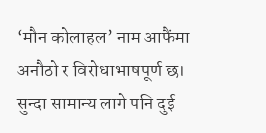‘मौन कोलाहल’ नाम आफैंमा अनौठो र विरोधाभाषपूर्ण छ। सुन्दा सामान्य लागे पनि दुई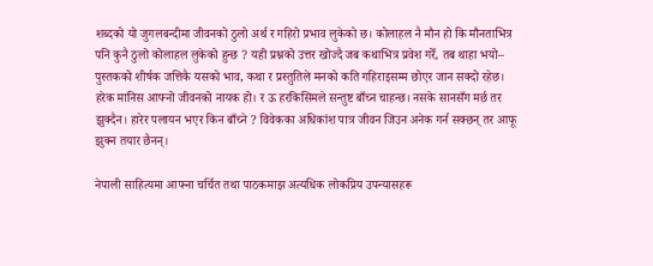शब्दको यो जुगलबन्दीमा जीवनको ठुलो अर्थ र गहिरो प्रभाव लुकेको छ। कोलाहल नै मौन हो कि मौनताभित्र पनि कुनै ठुलो कोलाहल लुकेको हुन्छ ? यही प्रश्नको उत्तर खोज्दै जब कथाभित्र प्रवेश गरेँ, तब थाहा भयो– पुस्तकको शीर्षक जत्तिकै यसको भाव, कथा र प्रस्तुतिले मनको कति गहिराइसम्म छोएर जान सक्दो रहेछ। हरेक मानिस आफ्नो जीवनको नायक हो। र ऊ हरकिसिमले सन्तुष्ट बाँच्न चाहन्छ। नसके सानसँग मर्छ तर झुक्दैन। हारेर पलायन भएर किन बाँच्ने ? विवेकका अधिकांश पात्र जीवन जिउन अनेक गर्न सक्छन् तर आफू झुक्न तयार छैनन्।

नेपाली साहित्यमा आफ्ना चर्चित तथा पाठकमाझ अत्यधिक लोकप्रिय उपन्यासहरू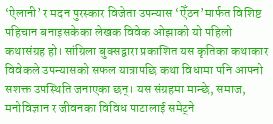‘ऐलानी’ र मदन पुरस्कार विजेता उपन्यास ‘ऐँठन’मार्फत विशिष्ट पहिचान बनाइसकेका लेखक विवेक ओझाको यो पहिलो कथासंग्रह हो। सांग्रिला बुक्सद्वारा प्रकाशित यस कृतिका कथाकार विवेकले उपन्यासको सफल यात्रापछि कथा विधामा पनि आफ्नो सशक्त उपस्थिति जनाएका छन्। यस संग्रहमा मान्छे, समाज, मनोविज्ञान र जीवनका विविध पाटालाई समेट्ने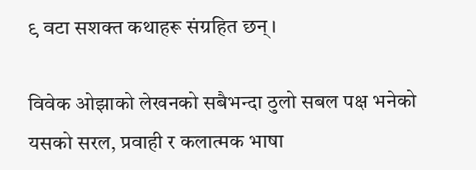९ वटा सशक्त कथाहरू संग्रहित छन्।

विवेक ओझाको लेखनको सबैभन्दा ठुलो सबल पक्ष भनेको यसको सरल, प्रवाही र कलात्मक भाषा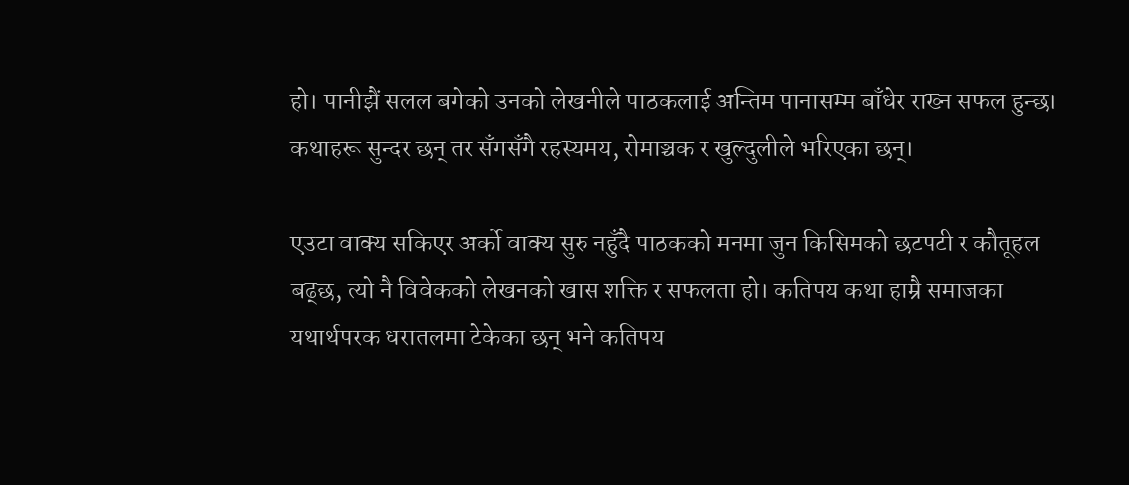हो। पानीझैं सलल बगेको उनको लेखनीले पाठकलाई अन्तिम पानासम्म बाँधेर राख्न सफल हुन्छ। कथाहरू सुन्दर छन् तर सँगसँगै रहस्यमय, रोमाञ्चक र खुल्दुलीले भरिएका छन्।

एउटा वाक्य सकिएर अर्को वाक्य सुरु नहुँदै पाठकको मनमा जुन किसिमको छटपटी र कौतूहल बढ्छ, त्यो नै विवेकको लेखनको खास शक्ति र सफलता हो। कतिपय कथा हाम्रै समाजका यथार्थपरक धरातलमा टेकेका छन् भने कतिपय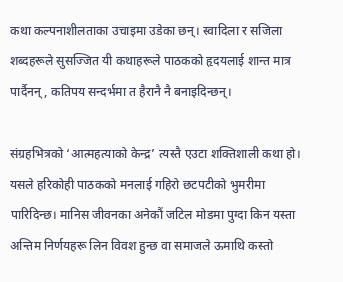कथा कल्पनाशीलताका उचाइमा उडेका छन्। स्वादिला र सजिला शब्दहरूले सुसज्जित यी कथाहरूले पाठकको हृदयलाई शान्त मात्र पार्दैनन्, कतिपय सन्दर्भमा त हैरानै नै बनाइदिन्छन्।

संग्रहभित्रको ‘आत्महत्याको केन्द्र’ त्यस्तै एउटा शक्तिशाली कथा हो। यसले हरिकोही पाठकको मनलाई गहिरो छटपटीको भुमरीमा पारिदिन्छ। मानिस जीवनका अनेकौं जटिल मोडमा पुग्दा किन यस्ता अन्तिम निर्णयहरू लिन विवश हुन्छ वा समाजले ऊमाथि कस्तो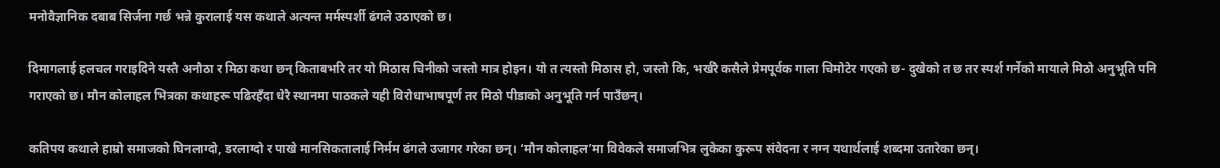मनोवैज्ञानिक दबाब सिर्जना गर्छ भन्ने कुरालाई यस कथाले अत्यन्त मर्मस्पर्शी ढंगले उठाएको छ।

दिमागलाई हलचल गराइदिने यस्तै अनौठा र मिठा कथा छन् किताबभरि तर यो मिठास चिनीको जस्तो मात्र होइन। यो त त्यस्तो मिठास हो, जस्तो कि, भर्खरै कसैले प्रेमपूर्वक गाला चिमोटेर गएको छ- दुखेको त छ तर स्पर्श गर्नेको मायाले मिठो अनुभूति पनि गराएको छ। मौन कोलाहल भित्रका कथाहरू पढिरहँदा धेरै स्थानमा पाठकले यही विरोधाभाषपूर्ण तर मिठो पीडाको अनुभूति गर्न पाउँछन्।

कतिपय कथाले हाम्रो समाजको घिनलाग्दो, डरलाग्दो र पाखे मानसिकतालाई निर्मम ढंगले उजागर गरेका छन्। ‘मौन कोलाहल’मा विवेकले समाजभित्र लुकेका कुरूप संवेदना र नग्न यथार्थलाई शब्दमा उतारेका छन्।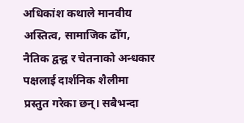अधिकांश कथाले मानवीय अस्तित्व, सामाजिक ढोँग, नैतिक द्वन्द्व र चेतनाको अन्धकार पक्षलाई दार्शनिक शैलीमा प्रस्तुत गरेका छन्। सबैभन्दा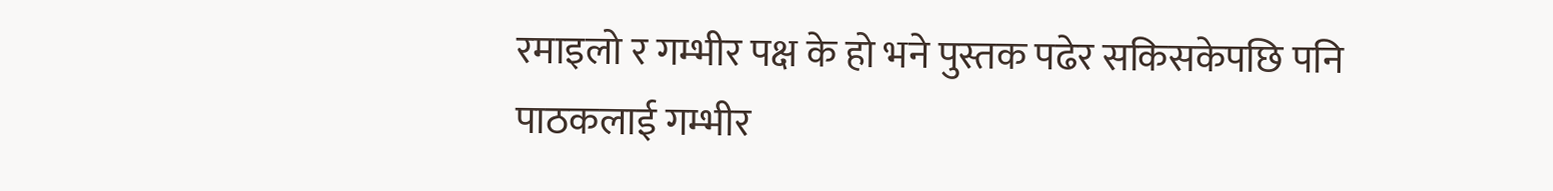रमाइलो र गम्भीर पक्ष के हो भने पुस्तक पढेर सकिसकेपछि पनि पाठकलाई गम्भीर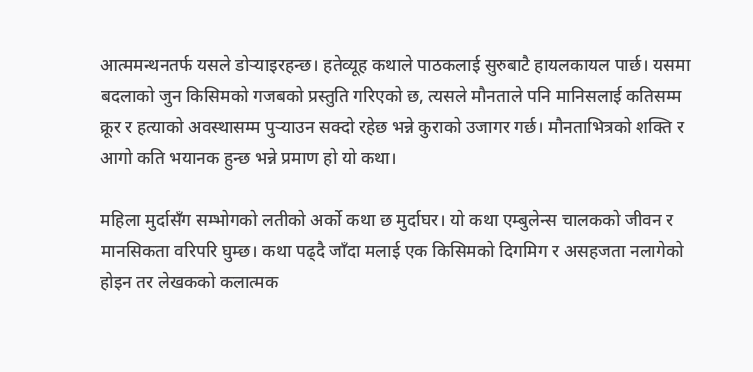आत्ममन्थनतर्फ यसले डोर्‍याइरहन्छ। हतेव्यूह कथाले पाठकलाई सुरुबाटै हायलकायल पार्छ। यसमा बदलाको जुन किसिमको गजबको प्रस्तुति गरिएको छ, त्यसले मौनताले पनि मानिसलाई कतिसम्म क्रूर र हत्याको अवस्थासम्म पुर्‍याउन सक्दो रहेछ भन्ने कुराको उजागर गर्छ। मौनताभित्रको शक्ति र आगो कति भयानक हुन्छ भन्ने प्रमाण हो यो कथा।

महिला मुर्दासँग सम्भोगको लतीको अर्को कथा छ मुर्दाघर। यो कथा एम्बुलेन्स चालकको जीवन र मानसिकता वरिपरि घुम्छ। कथा पढ्दै जाँदा मलाई एक किसिमको दिगमिग र असहजता नलागेको होइन तर लेखकको कलात्मक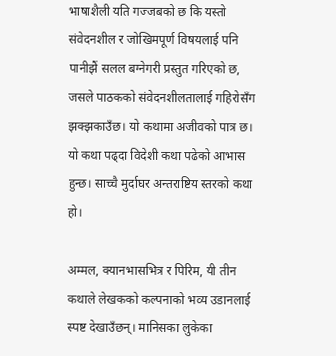भाषाशैली यति गज्जबको छ कि यस्तो संवेदनशील र जोखिमपूर्ण विषयलाई पनि पानीझैं सलल बग्नेगरी प्रस्तुत गरिएको छ, जसले पाठकको संवेदनशीलतालाई गहिरोसँग झक्झकाउँछ। यो कथामा अजीवको पात्र छ। यो कथा पढ्दा विदेशी कथा पढेको आभास हुन्छ। साच्चै मुर्दाघर अन्तराष्टिय स्तरको कथा हो।

अम्मल, क्यानभासभित्र र पिरिम, यी तीन कथाले लेखकको कल्पनाको भव्य उडानलाई स्पष्ट देखाउँछन्। मानिसका लुकेका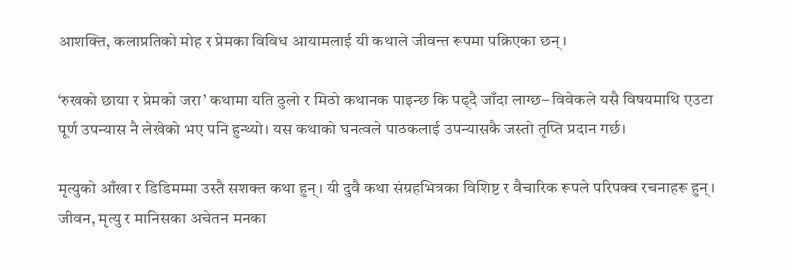आशक्ति, कलाप्रतिको मोह र प्रेमका विविध आयामलाई यी कथाले जीवन्त रूपमा पक्रिएका छन्।

‘रुखको छाया र प्रेमको जरा’ कथामा यति ठुलो र मिठो कथानक पाइन्छ कि पढ्दै जाँदा लाग्छ– विवेकले यसै विषयमाथि एउटा पूर्ण उपन्यास नै लेखेको भए पनि हुन्थ्यो। यस कथाको घनत्वले पाठकलाई उपन्यासकै जस्तो तृप्ति प्रदान गर्छ।

मृत्युको आँखा र डिडिमम्मा उस्तै सशक्त कथा हुन्। यी दुवै कथा संग्रहभित्रका विशिष्ट र वैचारिक रूपले परिपक्व रचनाहरू हुन्। जीवन, मृत्यु र मानिसका अचेतन मनका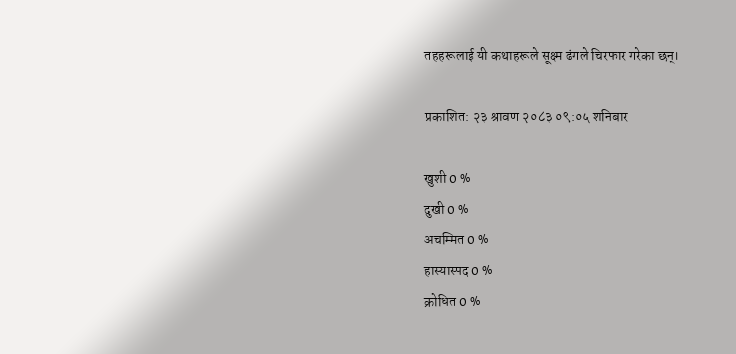तहहरूलाई यी कथाहरूले सूक्ष्म ढंगले चिरफार गरेका छन्।

प्रकाशित: २३ श्रावण २०८३ ०९:०५ शनिबार

खुशी 0 %
दुखी 0 %
अचम्मित 0 %
हास्यास्पद 0 %
क्रोधित 0 %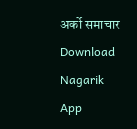अर्को समाचार
Download Nagarik App